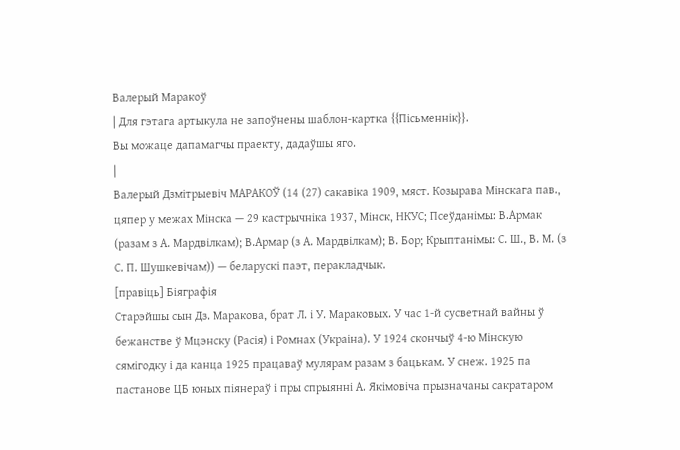Валерый Маракоў
| Для гэтага артыкула не запоўнены шаблон-картка {{Пісьменнік}}.
Вы можаце дапамагчы праекту, дадаўшы яго.
|
Валерый Дзмітрыевіч МАРАКОЎ (14 (27) сакавіка 1909, мяст. Козырава Мінскага пав., цяпер у межах Мінска — 29 кастрычніка 1937, Мінск, НКУС; Псеўданімы: В.Армак (разам з А. Мардвілкам); В.Армар (з А. Мардвілкам); В. Бор; Крыптанімы: С. Ш., В. М. (з С. П. Шушкевічам)) — беларускі паэт, перакладчык.
[правіць] Біяграфія
Старэйшы сын Дз. Маракова, брат Л. і У. Мараковых. У час 1-й сусветнай вайны ў бежанстве ў Мцэнску (Расія) і Ромнах (Украіна). У 1924 скончыў 4-ю Мінскую сямігодку і да канца 1925 працаваў мулярам разам з бацькам. У снеж. 1925 па пастанове ЦБ юных піянераў і пры спрыянні А. Якімовіча прызначаны сакратаром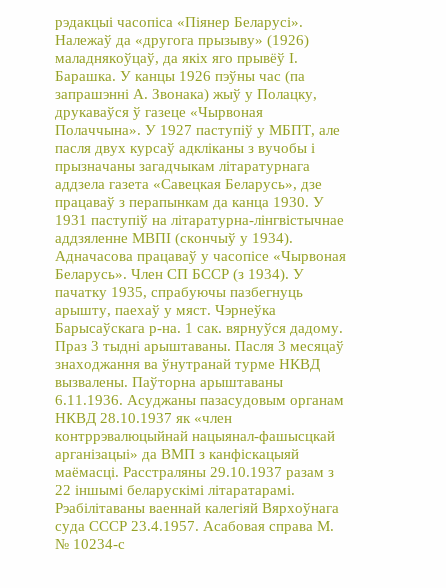рэдакцыі часопіса «Піянер Беларусі». Належаў да «другога прызыву» (1926) маладнякоўцаў, да якіх яго прывёў І. Барашка. У канцы 1926 пэўны час (па запрашэнні А. Звонака) жыў у Полацку, друкаваўся ў газеце «Чырвоная Полаччына». У 1927 паступіў у МБПТ, але пасля двух курсаў адкліканы з вучобы і прызначаны загадчыкам літаратурнага аддзела газета «Савецкая Беларусь», дзе працаваў з перапынкам да канца 1930. У 1931 паступіў на літаратурна-лінгвістычнае аддзяленне МВПІ (скончыў у 1934). Адначасова працаваў у часопісе «Чырвоная Беларусь». Член СП БССР (з 1934). У пачатку 1935, спрабуючы пазбегнуць арышту, паехаў у мяст. Чэрнеўка Барысаўскага р-на. 1 сак. вярнуўся дадому. Праз 3 тыдні арыштаваны. Пасля 3 месяцаў знаходжання ва ўнутранай турме НКВД вызвалены. Паўторна арыштаваны 6.11.1936. Асуджаны пазасудовым органам НКВД 28.10.1937 як «член контррэвалюцыйнай нацыянал-фашысцкай арганізацыі» да ВМП з канфіскацыяй маёмасці. Расстраляны 29.10.1937 разам з 22 іншымі беларускімі літаратарамі. Рэабілітаваны ваеннай калегіяй Вярхоўнага суда СССР 23.4.1957. Асабовая справа М. № 10234-с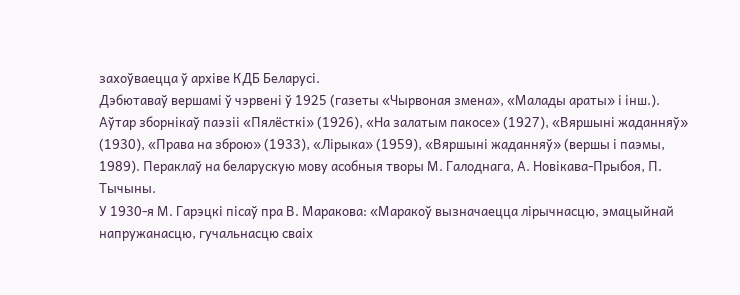захоўваецца ў архіве КДБ Беларусі.
Дэбютаваў вершамі ў чэрвені ў 1925 (газеты «Чырвоная змена», «Малады араты» і інш.). Аўтар зборнікаў паэзіі «Пялёсткі» (1926), «На залатым пакосе» (1927), «Вяршыні жаданняў» (1930), «Права на зброю» (1933), «Лірыка» (1959), «Вяршыні жаданняў» (вершы і паэмы, 1989). Пераклаў на беларускую мову асобныя творы М. Галоднага, А. Новікава-Прыбоя, П. Тычыны.
У 1930-я М. Гарэцкі пісаў пра В. Маракова: «Маракоў вызначаецца лірычнасцю, эмацыйнай напружанасцю, гучальнасцю сваіх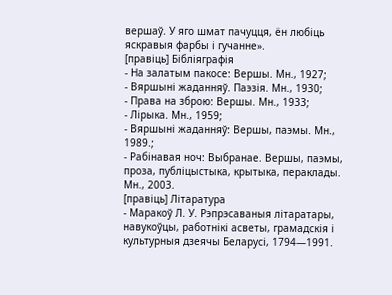вершаў. У яго шмат пачуцця, ён любіць яскравыя фарбы і гучанне».
[правіць] Бібліяграфія
- На залатым пакосе: Вершы. Мн., 1927;
- Вяршыні жаданняў. Паэзія. Мн., 1930;
- Права на зброю: Вершы. Мн., 1933;
- Лірыка. Мн., 1959;
- Вяршыні жаданняў: Вершы, паэмы. Мн., 1989.;
- Рабінавая ноч: Выбранае. Вершы, паэмы, проза, публіцыстыка, крытыка, пераклады. Мн., 2003.
[правіць] Літаратура
- Маракоў Л. У. Рэпрэсаваныя літаратары, навукоўцы, работнікі асветы, грамадскія і культурныя дзеячы Беларусі, 1794—1991.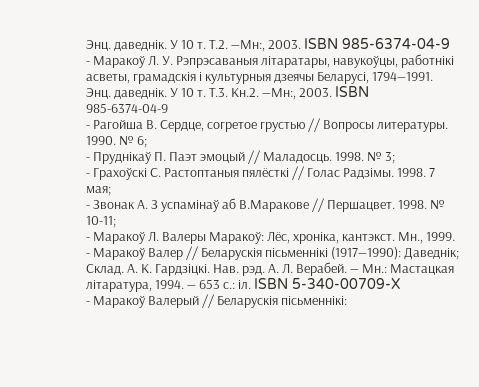Энц. даведнік. У 10 т. Т.2. —Мн:, 2003. ISBN 985-6374-04-9
- Маракоў Л. У. Рэпрэсаваныя літаратары, навукоўцы, работнікі асветы, грамадскія і культурныя дзеячы Беларусі, 1794—1991. Энц. даведнік. У 10 т. Т.3. Кн.2. —Мн:, 2003. ISBN 985-6374-04-9
- Рагойша В. Сердце, согретое грустью // Вопросы литературы. 1990. № 6;
- Пруднікаў П. Паэт эмоцый // Маладосць. 1998. № 3;
- Грахоўскі С. Растоптаныя пялёсткі // Голас Радзімы. 1998. 7 мая;
- Звонак А. З успамінаў аб В.Маракове // Першацвет. 1998. № 10-11;
- Маракоў Л. Валеры Маракоў: Лёс, хроніка, кантэкст. Мн., 1999.
- Маракоў Валер // Беларускія пісьменнікі (1917—1990): Даведнік; Склад. А. К. Гардзіцкі. Нав. рэд. А. Л. Верабей. — Мн.: Мастацкая літаратура, 1994. — 653 с.: іл. ISBN 5-340-00709-X
- Маракоў Валерый // Беларускія пісьменнікі: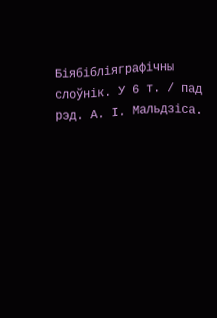Біябібліяграфічны слоўнік. У 6 т. / пад рэд. А. І. Мальдзіса.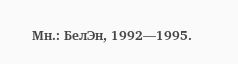Мн.: БелЭн, 1992—1995.